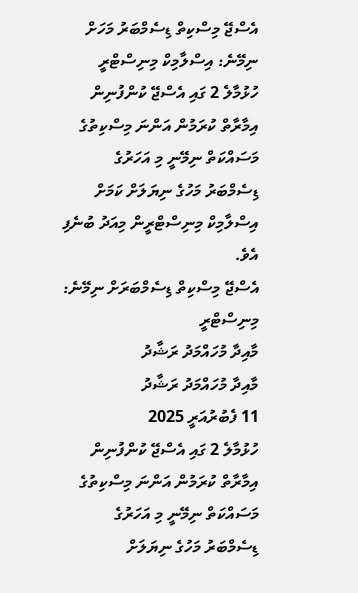އެސްޖޭ މިސްކިތް ޑިސެމްބަރު މަހަށް ނިމޭނެ: އިސްލާމިކް މިނިސްޓްރީ
ހުޅުމާލެ 2 ގައި އެސްޖޭ ކުންފުނިން އިމާރާތް ކުރަމުން އަންނަ މިސްކިތުގެ މަސައްކަތް ނިމޭނީ މި އަހަރުގެ ޑިސެމްބަރު މަހުގެ ނިޔަލަށް ކަމަށް އިސްލާމިކް މިނިސްޓްރީން މިއަދު ބުނެފި އެވެ.
އެސްޖޭ މިސްކިތް ޑިސެމްބަރަށް ނިމޭނެ: މިނިސްޓްރީ
މާއިދާ މުހައްމަދު ރަޝާދު
މާއިދާ މުހައްމަދު ރަޝާދު
11 ފެބުރުއަރީ 2025
ހުޅުމާލެ 2 ގައި އެސްޖޭ ކުންފުނިން އިމާރާތް ކުރަމުން އަންނަ މިސްކިތުގެ މަސައްކަތް ނިމޭނީ މި އަހަރުގެ ޑިސެމްބަރު މަހުގެ ނިޔަލަށް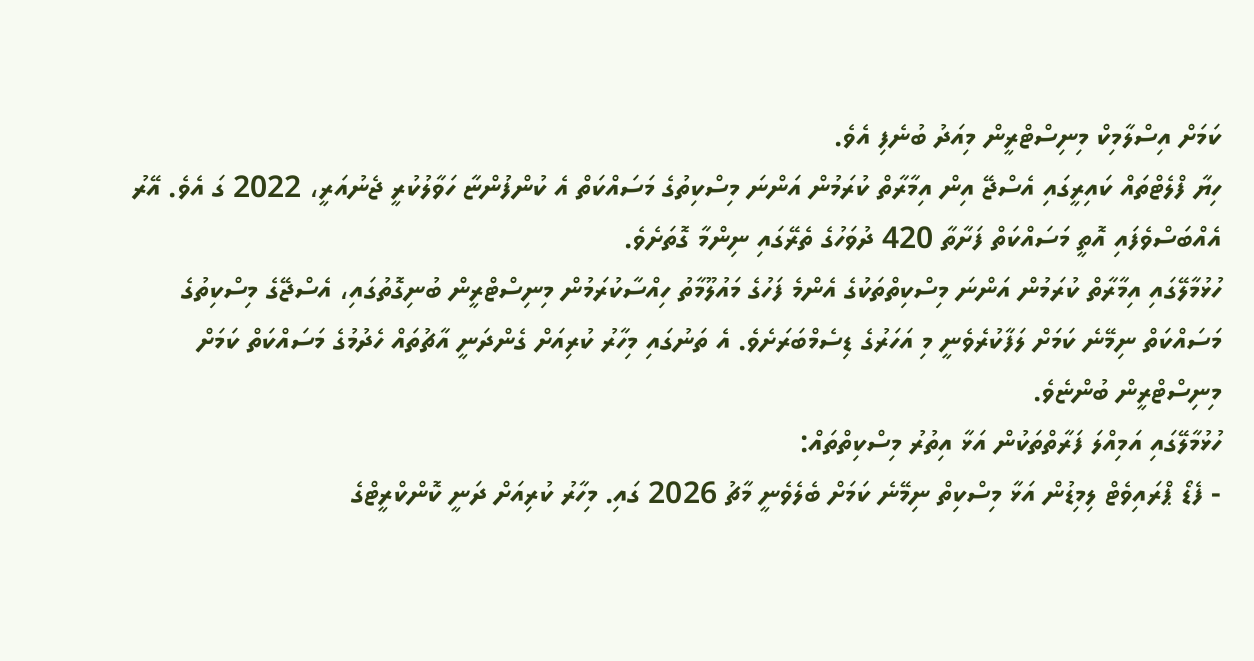ކަމަށް އިސްލާމިކް މިނިސްޓްރީން މިއަދު ބުނެފި އެވެ.
ހިޔާ ފްލެޓްތައް ކައިރީގައި އެސްޖޭ އިން އިމާރާތް ކުރަމުން އަންނަ މިސްކިތުގެ މަސައްކަތް އެ ކުންފުންޏާ ހަވާލުކުރީ ޖެނުއަރީ، 2022 ގަ އެވެ. އޭރު އެއްބަސްވެފައި އޮތީ މަސައްކަތް ފަށާތާ 420 ދުވަހުގެ ތެރޭގައި ނިންމާ ގޮތަށެވެ.
ހުޅުމާލޭގައި އިމާރާތް ކުރަމުން އަންނަ މިސްކިތްތަކުގެ އެންމެ ފަހުގެ މައުލޫމާތު ހިއްސާކުރަމުން މިނިސްޓްރީން ބުނިގޮތުގައި، އެސްޖޭގެ މިސްކިތުގެ މަސައްކަތް ނިމޭނެ ކަމަށް ލަފާކުރެވެނީ މި އަހަރުގެ ޑިސެމްބަރަށެވެ. އެ ތަނުގައި މިހާރު ކުރިއަށް ގެންދަނީ އާޗުތައް ހެދުމުގެ މަސައްކަތް ކަމަށް މިނިސްޓްރީން ބުންޏެވެ.
ހުޅުމާލޭގައި އަމިއްލަ ފަރާތްތަކުން އަޅާ އިތުރު މިސްކިތްތައް:
- ފެޑޯ ޕްރައިވެޓް ލިމިޑުން އަޅާ މިސްކިތް ނިމޭނެ ކަމަށް ބެލެވެނީ މާޗު 2026 ގައި. މިހާރު ކުރިއަށް ދަނީ ކޮންކްރީޓްގެ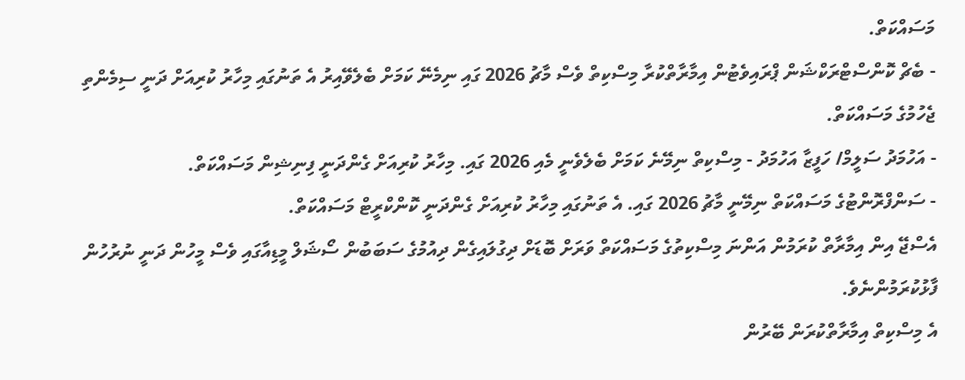މަސައްކަތް.
- ބެޗް ކޮންސްޓްރަކްޝަން ޕްރައިވެޓުން އިމާރާތްކުރާ މިސްކިތް ވެސް މާޗު 2026 ގައި ނިމެނޭ ކަމަށް ބެލެވޭއިރު އެ ތަނުގައި މިހާރު ކުރިއަށް ދަނީ ސިމެންތި ޖެހުމުގެ މަސައްކަތް.
- އަހުމަދު ސަލީމް/ ހަފީޒާ އަހުމަދު - މިސްކިތް ނިމޭނެ ކަމަށް ބެލެވެނީ މެއި 2026 ގައި. މިހާރު ކުރިއަށް ގެންދަނީ ފިނިޝިން މަސައްކަތް.
- ސަންފްރޮންޓުގެ މަސައްކަތް ނިމޭނީ މާޗު 2026 ގައި. އެ ތަނުގައި މިހާރު ކުރިއަށް ގެންދަނީ ކޮންކްރީޓް މަސައްކަތް.
އެސްޖޭ އިން އިމާރާތް ކުރަމުން އަންނަ މިސްކިތުގެ މަސައްކަތް ވަރަށް ބޮޑަށް ދިގުލައިގެން ދިއުމުގެ ސަބަބުން ސޯޝަލް މީޑިއާގައި ވެސް މީހުން ދަނީ ނުރުހުން ފާޅުކުރަމުންނެވެ.
އެ މިސްކިތް އިމާރާތްކުރަން ބޭރުން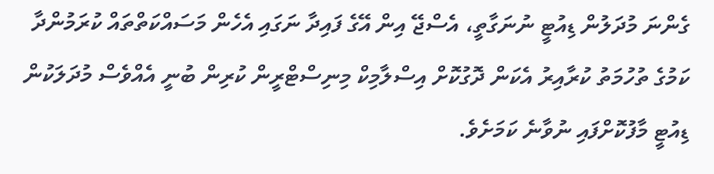ގެންނަ މުދަލުން ޑިއުޓީ ނުނަގާތީ، އެސްޖޭ އިން އޭގެ ފައިދާ ނަގައި އެހެން މަސައްކަތްތައް ކުރަމުންދާ ކަމުގެ ތުހުމަތު ކުރާއިރު އެކަން ދޮގުކޮށް އިސްލާމިކް މިނިސްޓްރީން ކުރިން ބުނީ އެއްވެސް މުދަލަކުން ޑިއުޓީ މާފުކޮށްފައި ނުވާނެ ކަމަށެވެ.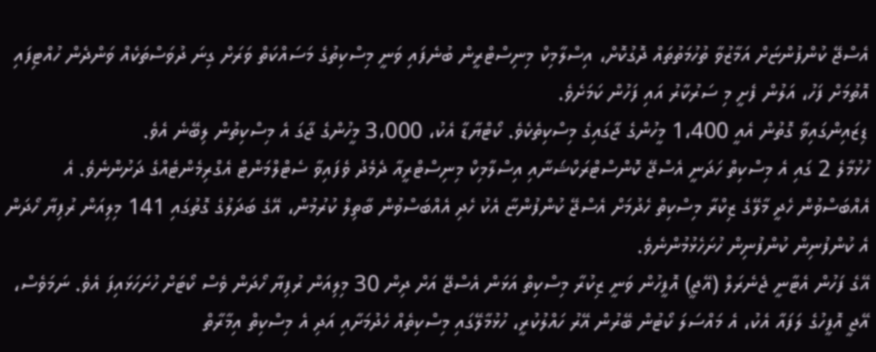އެސްޖޭ ކުންފުންޏަށް އަމާޒުވާ ތުހުމަތުތައް ދޮގުކޮށް، އިސްލާމިކް މިނިސްޓްރީން ބުނެފައި ވަނީ މިސްކިތުގެ މަސައްކަތް ވަރަށް ގިނަ ދުވަސްތަކެއް ވަންދެން ހުއްޓިފައި އޮތުމަށް ފަހު، އަލުން ފެށީ މި ސަރުކާރު އައި ފަހުން ކަމަށެވެ.
ޑިޒައިންގައިވާ ގޮތުން އެއީ 1،400 މީހުންގެ ޖާގައިގެ މިސްކިތެކެވެ. ކޯޓްޔާޑާ އެކު، 3،000 މީހުންގެ ޖާގަ އެ މިސްކިތުން ލިބޭނެ އެވެ.
ހުޅުމާލެ 2 ގައި އެ މިސްކިތް ހަދަނީ އެސްޖޭ ކޮންސްޓްރަކްޝަނާއި އިސްލާމިކް މިނިސްޓްރީއާ ދެމެދު ވެފައިވާ ސެޓްލްމަންޓް އެގްރިމެންޓެއްގެ ދަށުންނެވެ. އެ އެއްބަސްވުން ހެދީ މާލޭގެ ޒިކްރާ މިސްކިތް ހެދުމަށް އެސްޖޭ ކުންފުންޏާ އެކު ހެދި އެއްބަސްވުން ބާތިލް ކުރުމުން، އޭގެ ބަދަލުގެ ގޮތުގައި 141 މިލިއަން ރުފިޔާ ހޯދަން އެ ކުންފުނިން ކުންފުނިން ހުށަހެޅުމުންނެވެ.
އޭގެ ފަހުން އެޓާނީ ޖެނެރަލް (އޭޖީ) އޮފީހުން ވަނީ ޒިކުރާ މިސްކިތް އަޅަން އެސްޖޭ އަށް ދިން 30 މިލިއަން ރުފިޔާ ހޯދަން ވެސް ކޯޓަށް ހުށަހަޅައިފަ އެވެ. ނަމަވެސް، އޭޖީ އޮފީހުގެ ލަފައާ އެކު، އެ މައްސަލަ ކޯޓުން ބޭރުން އޭރު ހައްލުކުރީ، ހުޅުމާލޭގައި މިސްކިތެއް ހެދުމަށާއި އަދި އެ މިސްކިތް އިމާރާތް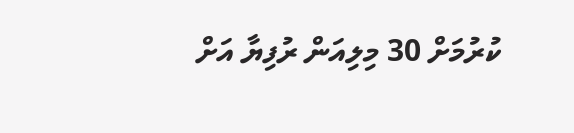ކުރުމަށް 30 މިލިއަން ރުފިޔާ އަށް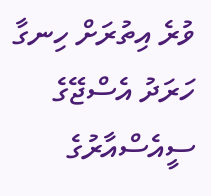ވުރެ އިތުރަށް ހިނގާ ހަރަދު އެސްޖޭގެ ސީއެސްއާރުގެ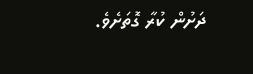ދަށުން ކުރާ ގޮތަށެވެ.